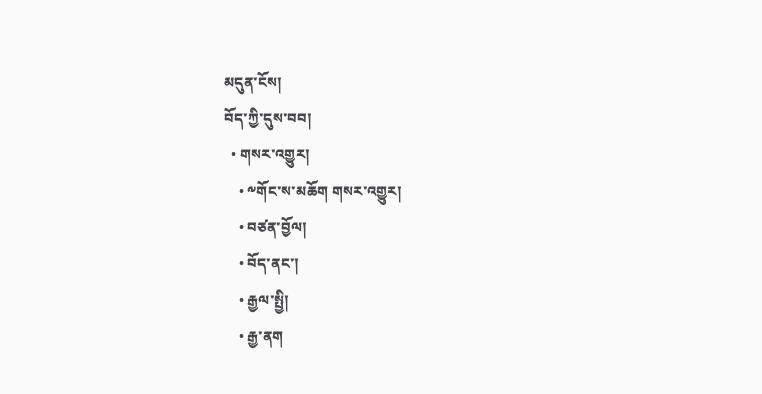མདུན་ངོས།
བོད་ཀྱི་དུས་བབ།
  • གསར་འགྱུར།
    • ༸གོང་ས་མཆོག གསར་འགྱུར།
    • བཙན་བྱོལ།
    • བོད་ནང་།
    • རྒྱལ་སྤྱི།
    • རྒྱ་ནག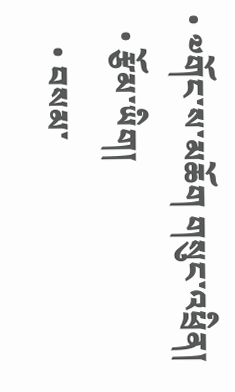• ༧གོང་ས་མཆོག གསུང་འཕྲིན།
  • རྩོམ་ཡིག།
    • བསམ་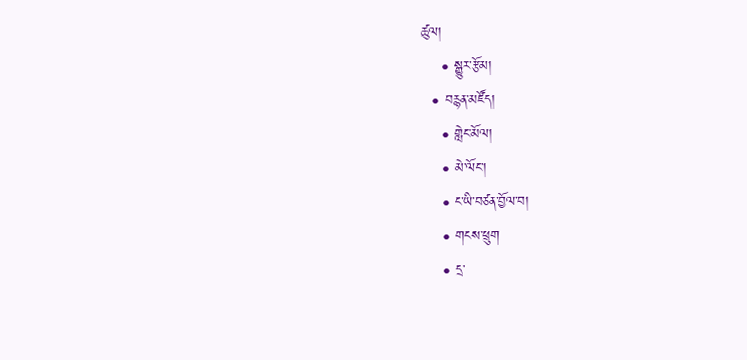ཚུལ།
    • སྒྱུར་རྩོམ།
  • བརྙན་མཛོད།
    • གླེང་མོལ།
    • མེ་ལོང་།
    • ང་ཡི་བཙན་བྱོལ་བ།
    • གངས་ཕྲུག
    • དྲ་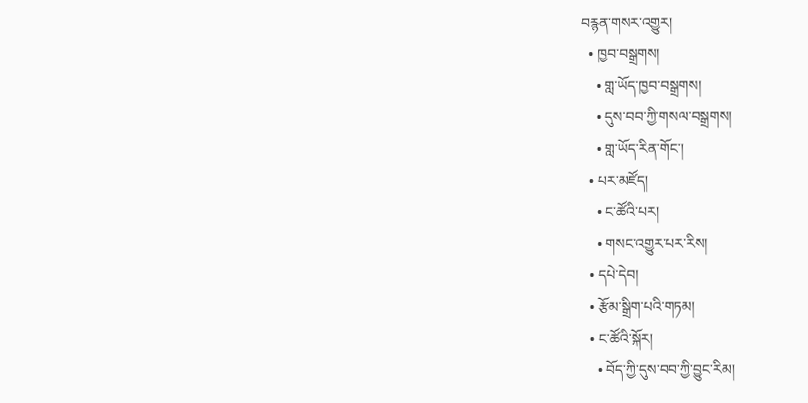བརྙན་གསར་འགྱུར།
  • ཁྱབ་བསྒྲགས།
    • གླ་ཡོད་ཁྱབ་བསྒྲགས།
    • དུས་བབ་ཀྱི་གསལ་བསྒྲགས།
    • གླ་ཡོད་རིན་གོང་།
  • པར་མཛོད།
    • ང་ཚོའི་པར།
    • གསང་འགྱུར་པར་རིས།
  • དཔེ་དེབ།
  • རྩོམ་སྒྲིག་པའི་གཏམ།
  • ང་ཚོའི་སྐོར།
    • བོད་ཀྱི་དུས་བབ་ཀྱི་བྱུང་རིམ།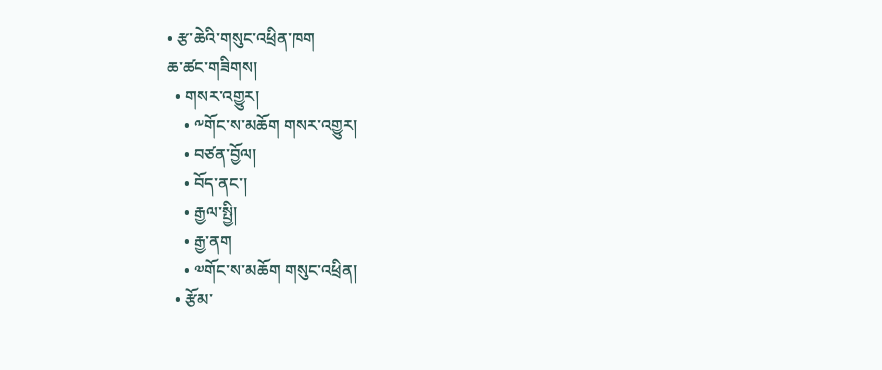• རྩ་ཆེའི་གསུང་འཕྲིན་ཁག
ཆ་ཚང་གཟིགས།
  • གསར་འགྱུར།
    • ༸གོང་ས་མཆོག གསར་འགྱུར།
    • བཙན་བྱོལ།
    • བོད་ནང་།
    • རྒྱལ་སྤྱི།
    • རྒྱ་ནག
    • ༧གོང་ས་མཆོག གསུང་འཕྲིན།
  • རྩོམ་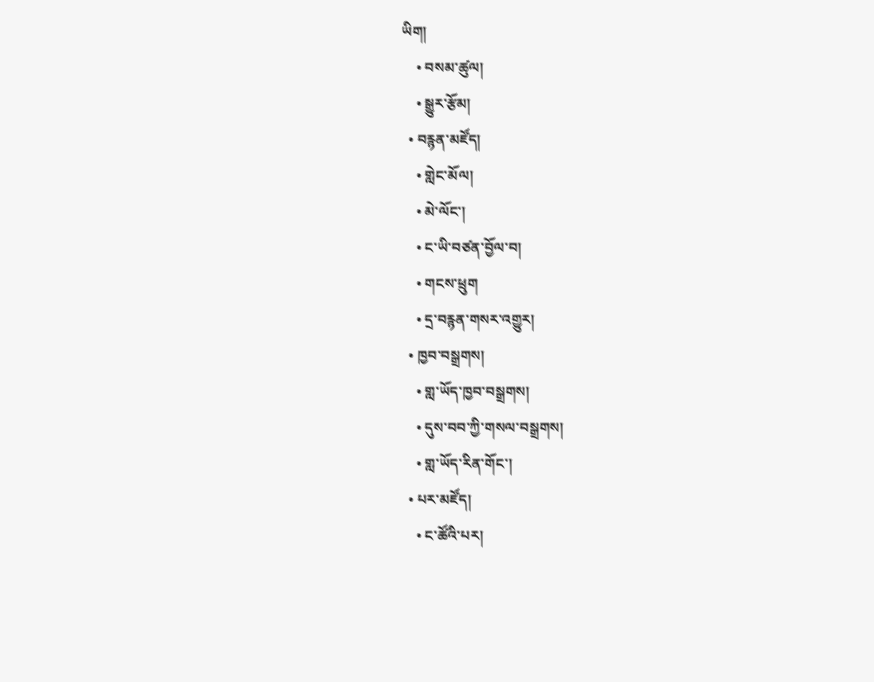ཡིག།
    • བསམ་ཚུལ།
    • སྒྱུར་རྩོམ།
  • བརྙན་མཛོད།
    • གླེང་མོལ།
    • མེ་ལོང་།
    • ང་ཡི་བཙན་བྱོལ་བ།
    • གངས་ཕྲུག
    • དྲ་བརྙན་གསར་འགྱུར།
  • ཁྱབ་བསྒྲགས།
    • གླ་ཡོད་ཁྱབ་བསྒྲགས།
    • དུས་བབ་ཀྱི་གསལ་བསྒྲགས།
    • གླ་ཡོད་རིན་གོང་།
  • པར་མཛོད།
    • ང་ཚོའི་པར།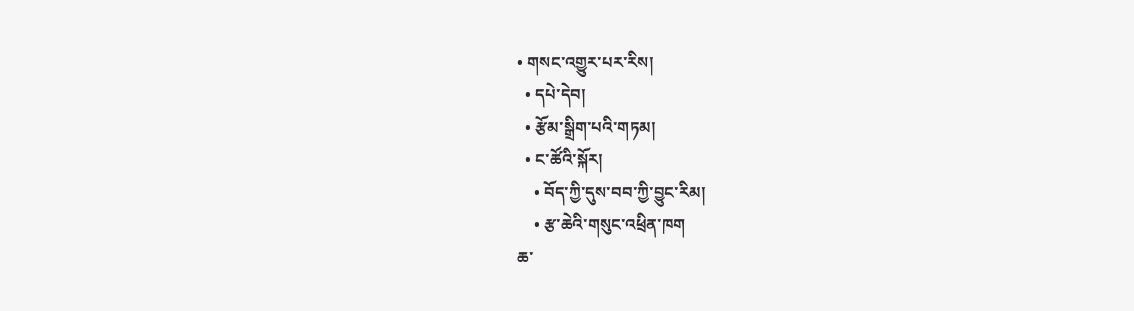• གསང་འགྱུར་པར་རིས།
  • དཔེ་དེབ།
  • རྩོམ་སྒྲིག་པའི་གཏམ།
  • ང་ཚོའི་སྐོར།
    • བོད་ཀྱི་དུས་བབ་ཀྱི་བྱུང་རིམ།
    • རྩ་ཆེའི་གསུང་འཕྲིན་ཁག
ཆ་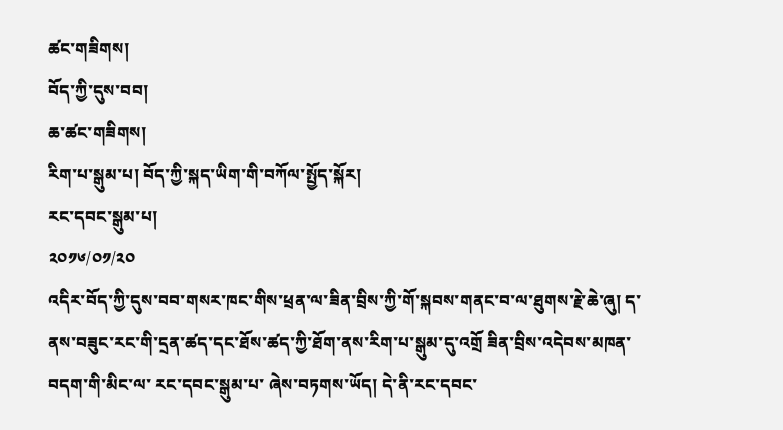ཚང་གཟིགས།
བོད་ཀྱི་དུས་བབ།
ཆ་ཚང་གཟིགས།
རིག་པ་སྒུམ་པ། བོད་ཀྱི་སྐད་ཡིག་གི་བཀོལ་སྤྱོད་སྐོར།
རང་དབང་སྒུམ་པ།
༢༠༡༦/༠༡/༢༠
འདིར་བོད་ཀྱི་དུས་བབ་གསར་ཁང་གིས་ཕྲན་ལ་ཟིན་བྲིས་ཀྱི་གོ་སྐབས་གནང་བ་ལ་ཐུགས་རྗེ་ཆེ་ཞུ། ད་ནས་བཟུང་རང་གི་དྲན་ཚད་དང་ཐོས་ཚད་ཀྱི་ཐོག་ནས་རིག་པ་སྒུམ་དུ་འགྲོ ཟིན་བྲིས་འདེབས་མཁན་བདག་གི་མིང་ལ་ རང་དབང་སྒུམ་པ་ ཞེས་བཏགས་ཡོད། དེ་ནི་རང་དབང་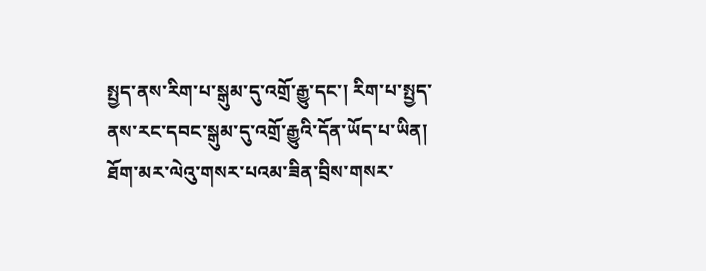སྤྱད་ནས་རིག་པ་སྒུམ་དུ་འགྲོ་རྒྱུ་དང་། རིག་པ་སྤྱད་ནས་རང་དབང་སྒུམ་དུ་འགྲོ་རྒྱུའི་དོན་ཡོད་པ་ཡིན།
ཐོག་མར་ལེའུ་གསར་པའམ་ཟིན་བྲིས་གསར་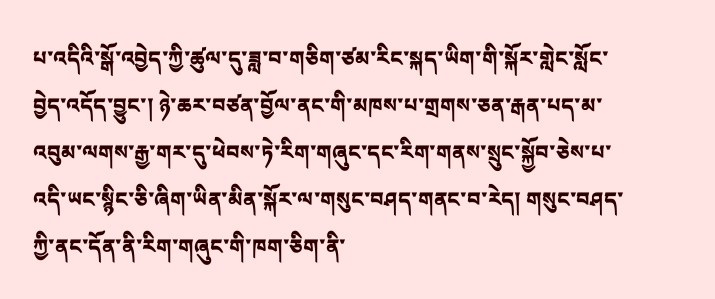པ་འདིའི་སྒོ་འབྱེད་ཀྱི་ཚུལ་དུ་ཟླ་བ་གཅིག་ཙམ་རིང་སྐད་ཡིག་གི་སྐོར་གླེང་སློང་བྱེད་འདོད་བྱུང་། ཉེ་ཆར་བཙན་བྱོལ་ནང་གི་མཁས་པ་གྲགས་ཅན་རྒན་པད་མ་འབུམ་ལགས་རྒྱ་གར་དུ་ཕེབས་ཏེ་རིག་གཞུང་དང་རིག་གནས་སྲུང་སྐྱོབ་ཅེས་པ་འདི་ཡང་སྙིང་ཅི་ཞིག་ཡིན་མིན་སྐོར་ལ་གསུང་བཤད་གནང་བ་རེད། གསུང་བཤད་ཀྱི་ནང་དོན་ནི་རིག་གཞུང་གི་ཁག་ཅིག་ནི་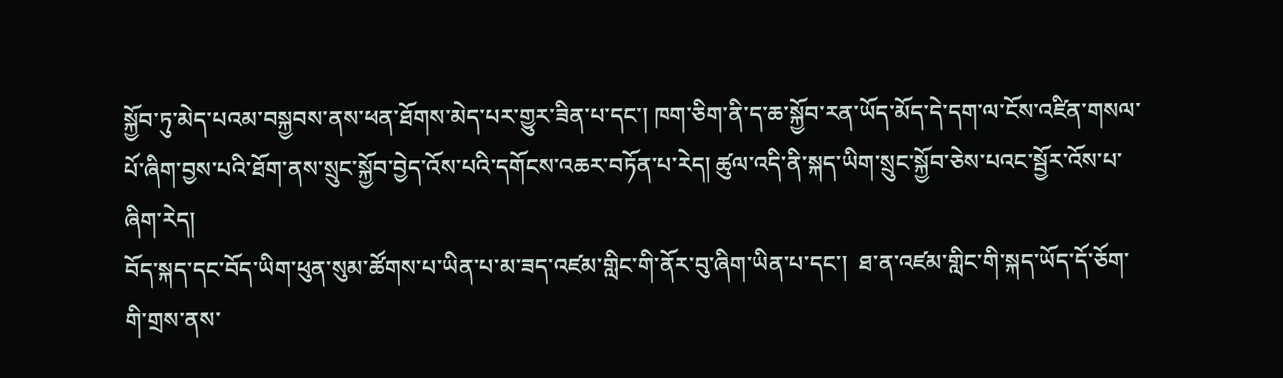སྐྱོབ་ཏུ་མེད་པའམ་བསྐྱབས་ནས་ཕན་ཐོགས་མེད་པར་གྱུར་ཟིན་པ་དང་། ཁག་ཅིག་ནི་ད་ཆ་སྐྱོབ་རན་ཡོད་མོད་དེ་དག་ལ་ངོས་འཛིན་གསལ་པོ་ཞིག་བྱས་པའི་ཐོག་ནས་སྲུང་སྐྱོབ་བྱེད་འོས་པའི་དགོངས་འཆར་བཏོན་པ་རེད། ཚུལ་འདི་ནི་སྐད་ཡིག་སྲུང་སྐྱོབ་ཅེས་པའང་སྦྱོར་འོས་པ་ཞིག་རེད།
བོད་སྐད་དང་བོད་ཡིག་ཕུན་སུམ་ཚོགས་པ་ཡིན་པ་མ་ཟད་འཛམ་གླིང་གི་ནོར་བུ་ཞིག་ཡིན་པ་དང་།  ཐ་ན་འཛམ་གླིང་གི་སྐད་ཡོད་དོ་ཅོག་གི་གྲས་ནས་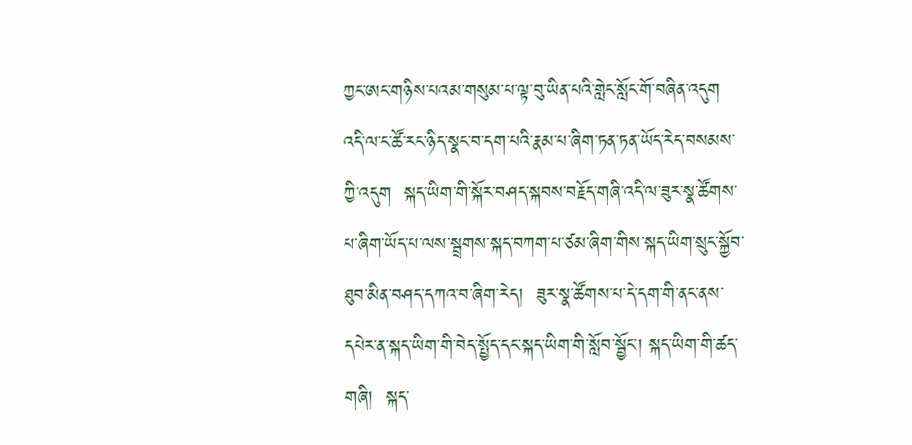ཀྱང་ཨང་གཉིས་པའམ་གསུམ་པ་ལྟ་བུ་ཡིན་པའི་གླེང་སློང་གོ་བཞིན་འདུག  འདི་ལ་ང་ཚོ་རང་ཉིད་སྣང་བ་དག་པའི་རྣམ་པ་ཞིག་ཏན་ཏན་ཡོད་རེད་བསམས་ཀྱི་འདུག  སྐད་ཡིག་གི་སྐོར་བཤད་སྐབས་བརྗོད་གཞི་འདི་ལ་ཟུར་སྣ་ཚོགས་པ་ཞིག་ཡོད་པ་ལས་སྦྲགས་སྐད་བཀག་པ་ཙམ་ཞིག་གིས་སྐད་ཡིག་སྲུང་སྐྱོབ་ཐུབ་མིན་བཤད་དཀའ་བ་ཞིག་རེད།  ཟུར་སྣ་ཚོགས་པ་དེ་དག་གི་ནང་ནས་དཔེར་ན་སྐད་ཡིག་གི་བེད་སྤྱོད་དང་སྐད་ཡིག་གི་སློབ་སྦྱོང་། སྐད་ཡིག་གི་ཚད་གཞི།  སྐད་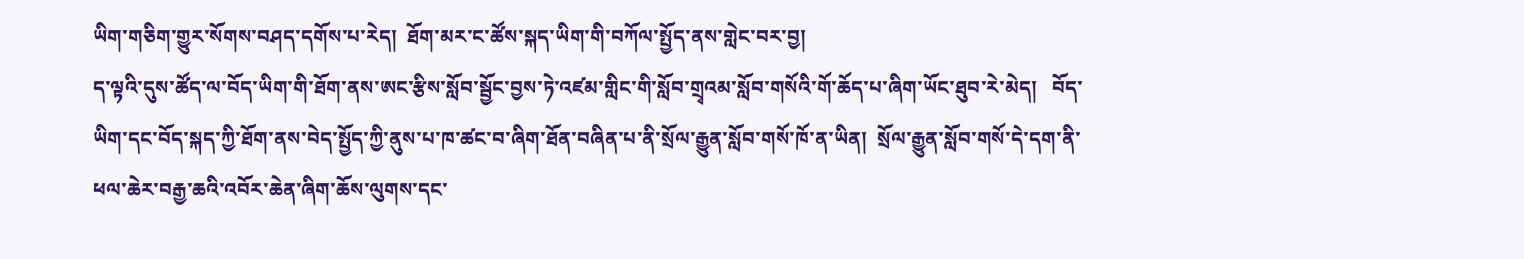ཡིག་གཅིག་གྱུར་སོགས་བཤད་དགོས་པ་རེད།  ཐོག་མར་ང་ཚོས་སྐད་ཡིག་གི་བཀོལ་སྤྱོད་ནས་གླེང་བར་བྱ།
ད་ལྟའི་དུས་ཚོད་ལ་བོད་ཡིག་གི་ཐོག་ནས་ཨང་རྩིས་སློབ་སྦྱོང་བྱས་ཏེ་འཛམ་གླིང་གི་སློབ་གྲྭའམ་སློབ་གསོའི་གོ་ཆོད་པ་ཞིག་ཡོང་ཐུབ་རེ་མེད།   བོད་ཡིག་དང་བོད་སྐད་ཀྱི་ཐོག་ནས་བེད་སྤྱོད་ཀྱི་ནུས་པ་ཁ་ཚང་བ་ཞིག་ཐོན་བཞིན་པ་ནི་སྲོལ་རྒྱུན་སློབ་གསོ་ཁོ་ན་ཡིན།  སྲོལ་རྒྱུན་སློབ་གསོ་དེ་དག་ནི་ཕལ་ཆེར་བརྒྱ་ཆའི་འབོར་ཆེན་ཞིག་ཆོས་ལུགས་དང་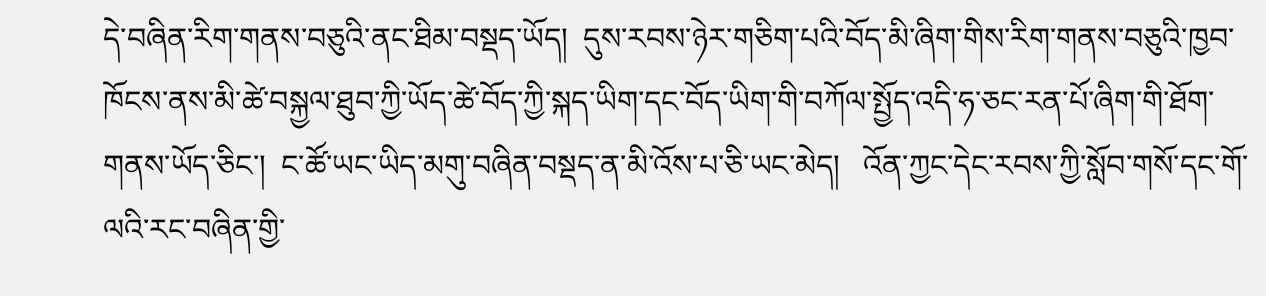དེ་བཞིན་རིག་གནས་བཅུའི་ནང་ཐིམ་བསྡད་ཡོད།  དུས་རབས་ཉེར་གཅིག་པའི་བོད་མི་ཞིག་གིས་རིག་གནས་བཅུའི་ཁྱབ་ཁོངས་ནས་མི་ཚེ་བསྐྱལ་ཐུབ་ཀྱི་ཡོད་ཚེ་བོད་ཀྱི་སྐད་ཡིག་དང་བོད་ཡིག་གི་བཀོལ་སྤྱོད་འདི་ཧ་ཅང་རན་པོ་ཞིག་གི་ཐོག་གནས་ཡོད་ཅིང་།  ང་ཚོ་ཡང་ཡིད་མགུ་བཞིན་བསྡད་ན་མི་འོས་པ་ཅི་ཡང་མེད།   འོན་ཀྱང་དེང་རབས་ཀྱི་སློབ་གསོ་དང་གོ་ལའི་རང་བཞིན་གྱི་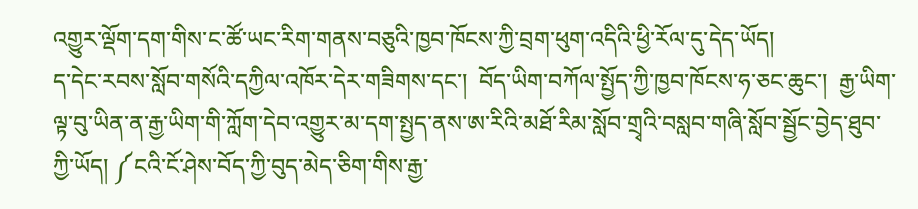འགྱུར་ལྡོག་དག་གིས་ང་ཚོ་ཡང་རིག་གནས་བཅུའི་ཁྱབ་ཁོངས་ཀྱི་བྲག་ཕུག་འདིའི་ཕྱི་རོལ་དུ་དེད་ཡོད།
ད་དེང་རབས་སློབ་གསོའི་དཀྱིལ་འཁོར་དེར་གཟིགས་དང་།  བོད་ཡིག་བཀོལ་སྤྱོད་ཀྱི་ཁྱབ་ཁོངས་ཧ་ཅང་ཆུང་།  རྒྱ་ཡིག་ལྟ་བུ་ཡིན་ན་རྒྱ་ཡིག་གི་ཀློག་དེབ་འགྱུར་མ་དག་སྤྱད་ནས་ཨ་རིའི་མཐོ་རིམ་སློབ་གྲྭའི་བསླབ་གཞི་སློབ་སྦྱོང་བྱེད་ཐུབ་ཀྱི་ཡོད། ༼ངའི་ངོ་ཤེས་བོད་ཀྱི་བུད་མེད་ཅིག་གིས་རྒྱ་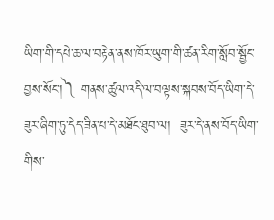ཡིག་གི་དཔེ་ཆ་ལ་བརྟེན་ནས་ཁོར་ཡུག་གི་ཚན་རིག་སློབ་སྦྱོང་བྱས་སོང་།༽ གནས་ཚུལ་འདི་ལ་བལྟས་སྐབས་བོད་ཡིག་དེ་ཟུར་ཞིག་ཏུ་དེད་ཟིན་པ་དེ་མཐོང་ཐུབ་ལ།  ཟུར་དེ་ནས་བོད་ཡིག་གིས་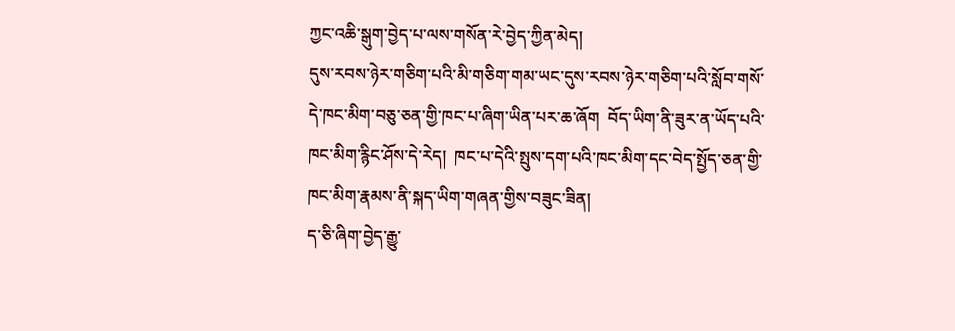ཀྱང་འཆི་སྒུག་བྱེད་པ་ལས་གསོན་རེ་བྱེད་ཀྱིན་མེད།
དུས་རབས་ཉེར་གཅིག་པའི་མི་གཅིག་གམ་ཡང་དུས་རབས་ཉེར་གཅིག་པའི་སློབ་གསོ་དེ་ཁང་མིག་བཅུ་ཅན་གྱི་ཁང་པ་ཞིག་ཡིན་པར་ཆ་ཞོག  བོད་ཡིག་ནི་ཟུར་ན་ཡོད་པའི་ཁང་མིག་རྙིང་ཤོས་དེ་རེད།  ཁང་པ་དེའི་སྤུས་དག་པའི་ཁང་མིག་དང་བེད་སྤྱོད་ཅན་གྱི་ཁང་མིག་རྣམས་ནི་སྐད་ཡིག་གཞན་གྱིས་བཟུང་ཟིན།
ད་ཅི་ཞིག་བྱེད་རྒྱུ་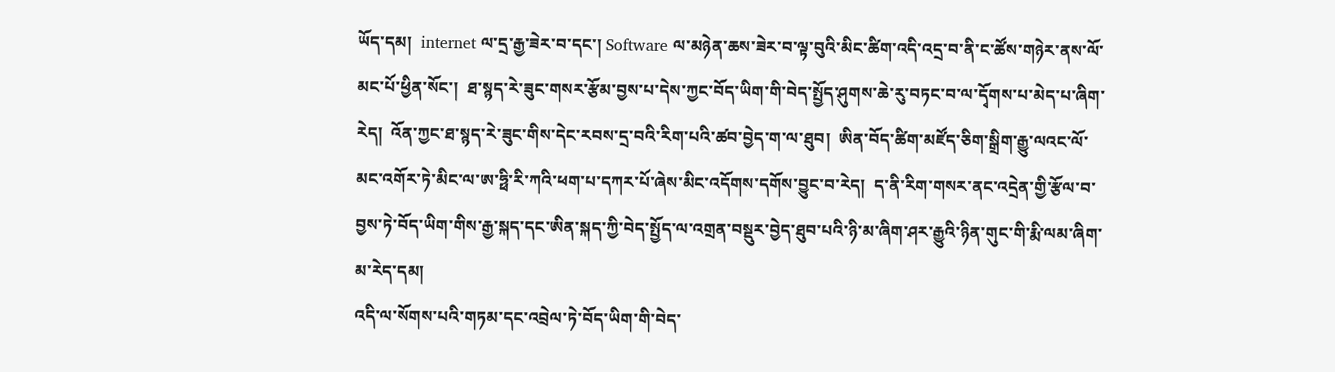ཡོད་དམ།  internet ལ་དྲ་རྒྱ་ཟེར་བ་དང་། Software ལ་མཉེན་ཆས་ཟེར་བ་ལྟ་བུའི་མིང་ཚིག་འདི་འདྲ་བ་ནི་ང་ཚོས་གཉེར་ནས་ལོ་མང་པོ་ཕྱིན་སོང་།  ཐ་སྙད་རེ་ཟུང་གསར་རྩོམ་བྱས་པ་དེས་ཀྱང་བོད་ཡིག་གི་བེད་སྤྱོད་ཤུགས་ཆེ་རུ་བཏང་བ་ལ་དྭོགས་པ་མེད་པ་ཞིག་རེད།  འོན་ཀྱང་ཐ་སྙད་རེ་ཟུང་གིས་དེང་རབས་དྲ་བའི་རིག་པའི་ཚབ་བྱེད་ག་ལ་ཐུབ།  ཨིན་བོད་ཚིག་མཛོད་ཅིག་སྒྲིག་རྒྱུ་ལའང་ལོ་མང་འགོར་ཏེ་མིང་ལ་ཨ་ཧྥི་རི་ཀའི་ཕག་པ་དཀར་པོ་ཞེས་མིང་འདོགས་དགོས་བྱུང་བ་རེད།  ད་ནི་རིག་གསར་ནང་འདྲེན་གྱི་རྩོལ་བ་བྱས་ཏེ་བོད་ཡིག་གིས་རྒྱ་སྐད་དང་ཨིན་སྐད་ཀྱི་བེད་སྤྱོད་ལ་འགྲན་བསྡུར་བྱེད་ཐུབ་པའི་ཉི་མ་ཞིག་ཤར་རྒྱུའི་ཉིན་གུང་གི་རྨི་ལམ་ཞིག་མ་རེད་དམ།
འདི་ལ་སོགས་པའི་གཏམ་དང་འབྲེལ་ཏེ་བོད་ཡིག་གི་བེད་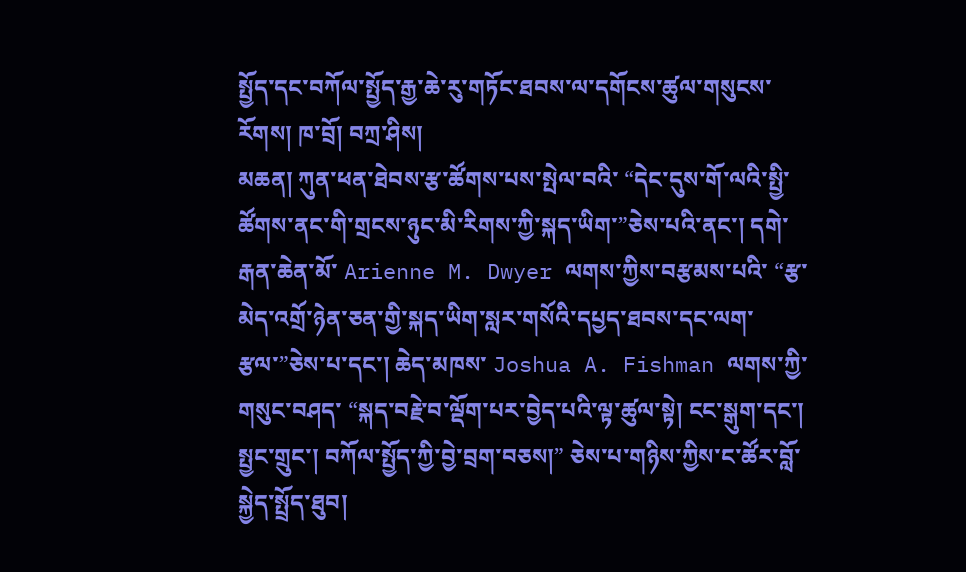སྤྱོད་དང་བཀོལ་སྤྱོད་རྒྱ་ཆེ་རུ་གཏོང་ཐབས་ལ་དགོངས་ཚུལ་གསུངས་རོགས། ཁ་བྲོ། བཀྲ་ཤིས།
མཆན། ཀུན་ཕན་ཐེབས་རྩ་ཚོགས་པས་སྤེལ་བའི་ “དེང་དུས་གོ་ལའི་སྤྱི་ཚོགས་ནང་གི་གྲངས་ཉུང་མི་རིགས་ཀྱི་སྐད་ཡིག་”ཅེས་པའི་ནང་། དགེ་རྒན་ཆེན་མོ་ Arienne M. Dwyer ལགས་ཀྱིས་བརྩམས་པའི་ “རྩ་མེད་འགྲོ་ཉེན་ཅན་གྱི་སྐད་ཡིག་སླར་གསོའི་དཔྱད་ཐབས་དང་ལག་རྩལ་”ཅེས་པ་དང་། ཆེད་མཁས་ Joshua A. Fishman ལགས་ཀྱི་གསུང་བཤད་ “སྐད་བརྗེ་བ་ལྡོག་པར་བྱེད་པའི་ལྟ་ཚུལ་སྟེ། ངང་སྒུག་དང་། སྤྱང་གྲུང་། བཀོལ་སྤྱོད་ཀྱི་བྱེ་བྲག་བཅས།” ཅེས་པ་གཉིས་ཀྱིས་ང་ཚོར་བློ་སྐྱེད་སྤྲོད་ཐུབ།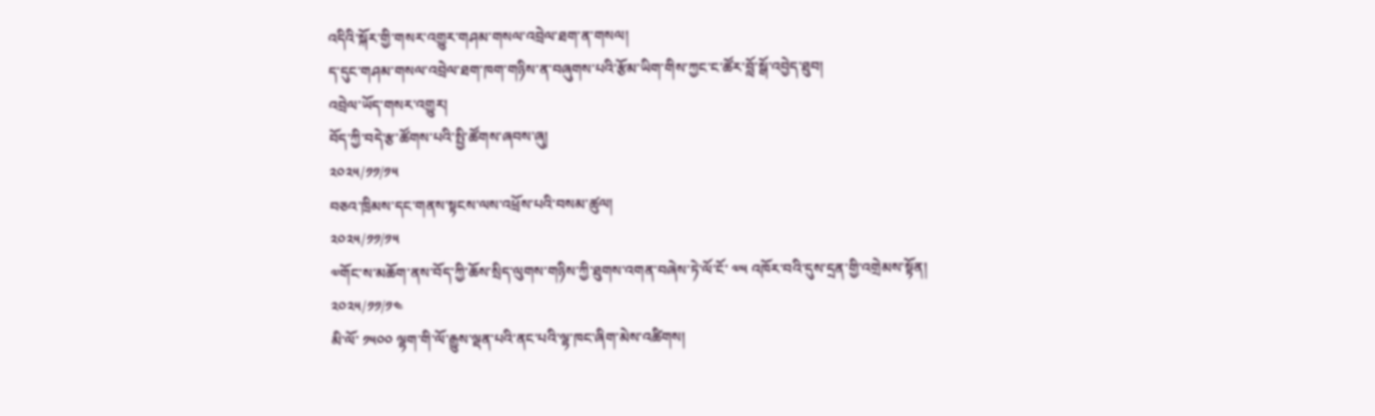འདིའི་སྐོར་གྱི་གསར་འགྱུར་གཤམ་གསལ་འབྲེལ་ཐག་ན་གསལ།
ད་དུང་གཤམ་གསལ་འབྲེལ་ཐག་ཁག་གཉིས་ན་བཞུགས་པའི་རྩོམ་ཡིག་གིས་ཀྱང་ང་ཚོར་བློ་སྒོ་འབྱེད་ཐུབ།
འབྲེལ་ཡོད་གསར་འགྱུར།
བོད་ཀྱི་བདེ་རྩ་ཚོགས་པའི་སྤྱི་ཚོགས་ཞབས་ཞུ།
༢༠༢༥/༡༡/༡༥
བཅའ་ཁྲིམས་དང་གནས་སྟངས་ལས་འཕྲོས་པའི་བསམ་ཚུལ།
༢༠༢༥/༡༡/༡༥
༧གོང་ས་མཆོག་ནས་བོད་ཀྱི་ཆོས་སྲིད་ལུགས་གཉིས་ཀྱི་ཐུགས་འགན་བཞེས་ཏེ་ལོ་ངོ་ ༧༥ འཁོར་བའི་དུས་དྲན་གྱི་འགྲེམས་སྟོན།
༢༠༢༥/༡༡/༡༤
མི་ལོ་ ༡༥༠༠ ལྷག་གི་ལོ་རྒྱུས་ལྡན་པའི་ནང་པའི་ལྷ་ཁང་ཞིག་མེས་འཚིགས།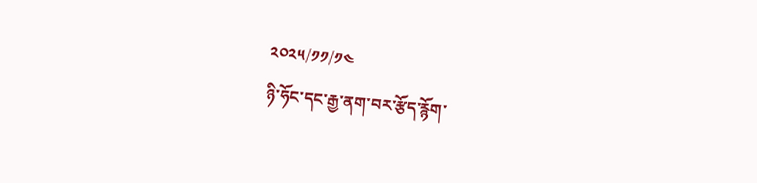༢༠༢༥/༡༡/༡༤
ཉི་ཧོང་དང་རྒྱ་ནག་བར་རྩོད་རྙོག་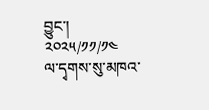བྱུང་།
༢༠༢༥/༡༡/༡༤
ལ་དྭགས་སུ་མཁའ་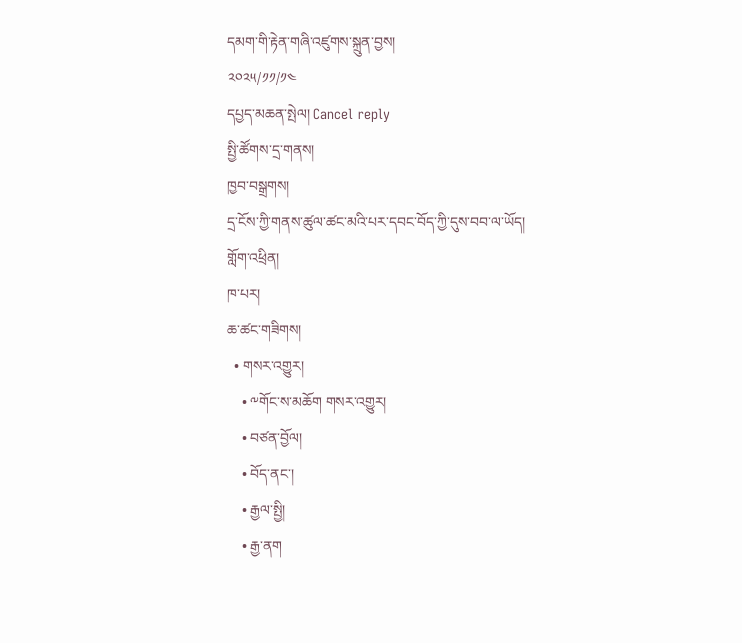དམག་གི་རྟེན་གཞི་འཛུགས་སྐྲུན་བྱས།
༢༠༢༥/༡༡/༡༤
དཔྱད་མཆན་སྤེལ། Cancel reply
སྤྱི་ཚོགས་དྲ་གནས།
ཁྱབ་བསྒྲགས།
དྲ་ངོས་ཀྱི་གནས་ཚུལ་ཚང་མའི་པར་དབང་བོད་ཀྱི་དུས་བབ་ལ་ཡོད།
གློག་འཕྲིན།
ཁ་པར།
ཆ་ཚང་གཟིགས།
  • གསར་འགྱུར།
    • ༸གོང་ས་མཆོག གསར་འགྱུར།
    • བཙན་བྱོལ།
    • བོད་ནང་།
    • རྒྱལ་སྤྱི།
    • རྒྱ་ནག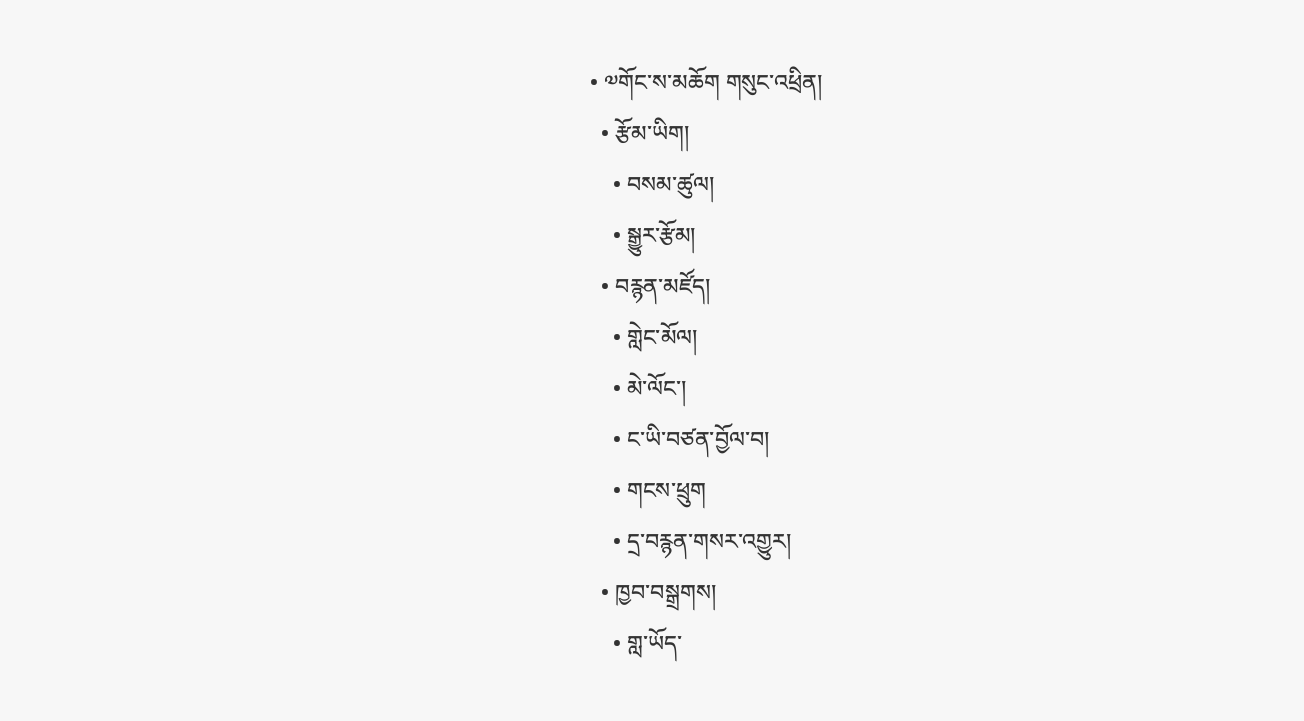• ༧གོང་ས་མཆོག གསུང་འཕྲིན།
  • རྩོམ་ཡིག།
    • བསམ་ཚུལ།
    • སྒྱུར་རྩོམ།
  • བརྙན་མཛོད།
    • གླེང་མོལ།
    • མེ་ལོང་།
    • ང་ཡི་བཙན་བྱོལ་བ།
    • གངས་ཕྲུག
    • དྲ་བརྙན་གསར་འགྱུར།
  • ཁྱབ་བསྒྲགས།
    • གླ་ཡོད་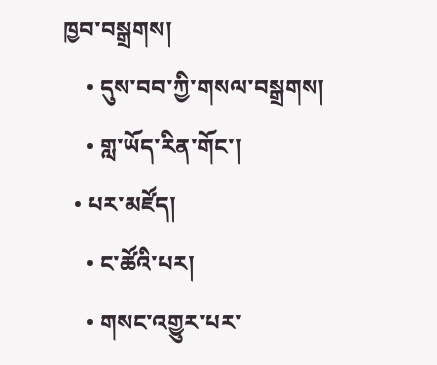ཁྱབ་བསྒྲགས།
    • དུས་བབ་ཀྱི་གསལ་བསྒྲགས།
    • གླ་ཡོད་རིན་གོང་།
  • པར་མཛོད།
    • ང་ཚོའི་པར།
    • གསང་འགྱུར་པར་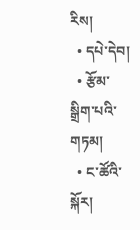རིས།
  • དཔེ་དེབ།
  • རྩོམ་སྒྲིག་པའི་གཏམ།
  • ང་ཚོའི་སྐོར།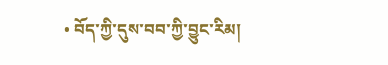• བོད་ཀྱི་དུས་བབ་ཀྱི་བྱུང་རིམ།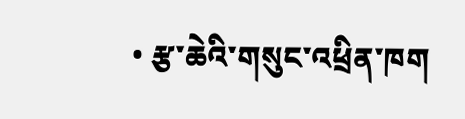• རྩ་ཆེའི་གསུང་འཕྲིན་ཁག